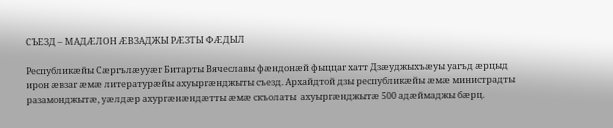СЪЕЗД – МАДÆЛОН ÆВЗАДЖЫ РÆЗТЫ ФÆДЫЛ

Республикæйы Сæргълæууæг Битарты Вячеславы фæндонæй фыццаг хатт Дзæуджыхъæуы уагъд æрцыд ирон æвзаг æмæ литературæйы ахуыргæнджыты съезд. Архайдтой дзы республикæйы æмæ министрадты разамонджытæ, уæлдæр ахургæнæндæтты æмæ скъолаты  ахуыргæнджытæ 500 адæймаджы бæрц.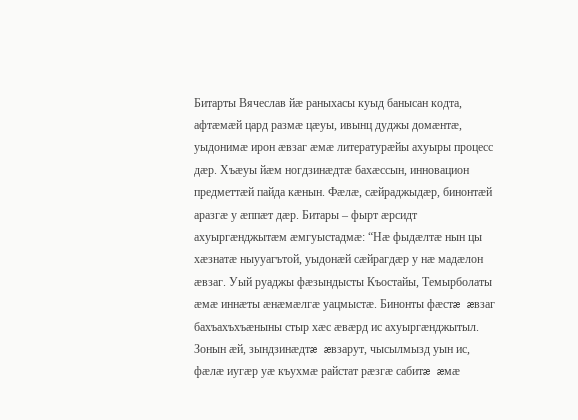Битарты Вячеслав йæ раныхасы куыд банысан кодта, афтæмæй цард размæ цæуы, ивынц дуджы домæнтæ, уыдонимæ ирон æвзаг æмæ литературæйы ахуыры процесс дæр. Хъæуы йæм ногдзинæдтæ бахæссын, инновацион предметтæй пайда кæнын. Фæлæ, сæйраджыдæр, бинонтæй аразгæ у æппæт дæр. Битары – фырт æрсидт  ахуыргæнджытæм æмгуыстадмæ: “Нæ фыдæлтæ нын цы хæзнатæ ныууагътой, уыдонæй сæйрагдæр у нæ мадæлон æвзаг. Уый руаджы фæзындысты Къостайы, Темырболаты æмæ иннæты æнæмæлгæ уацмыстæ. Бинонты фæстæ æвзаг бахъахъхъæныны стыр хæс æвæрд ис ахуыргæнджытыл. Зонын æй, зындзинæдтæ æвзарут, чысылмызд уын ис, фæлæ иугæр уæ къухмæ райстат рæзгæ сабитæ æмæ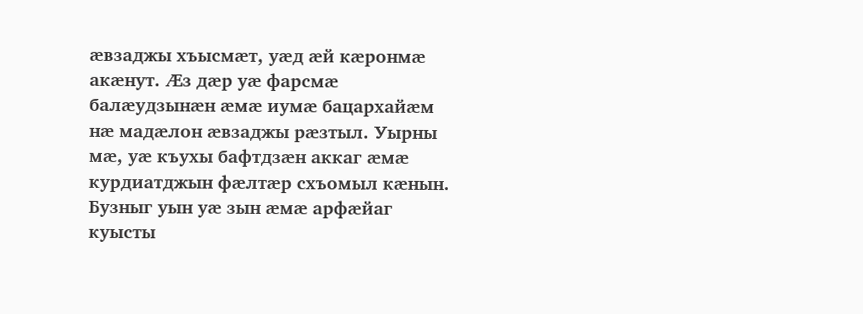æвзаджы хъысмæт, уæд æй кæронмæ акæнут. Æз дæр уæ фарсмæ балæудзынæн æмæ иумæ бацархайæм нæ мадæлон æвзаджы рæзтыл. Уырны мæ, уæ къухы бафтдзæн аккаг æмæ курдиатджын фæлтæр схъомыл кæнын. Бузныг уын уæ зын æмæ арфæйаг куысты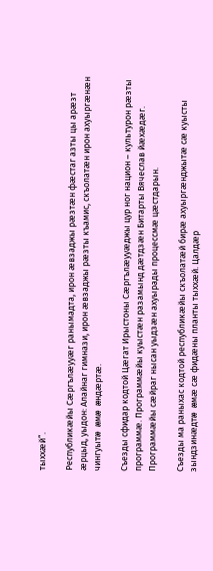тыххæй”.

Республикæйы Сæргълæууæг ранымадта, ирон æвзаджы рæзтæн фæстаг азты цы арæзт æрцыд, уыдон: Алайнаг гимнази, ирон æвзаджы рæзты къамис, скъолатæн ирон ахуыргæнæн чингуытæ æмæ æндæртæ.

Съезды сфидар кодтой Цæгат Ирыстоны Сæргълæууæджы цур ног национ – культурон рæзты программæ. Программæйы куыстæн разамынд дæтдзæн Битарты Вячеслав йæхæдæг. Программæйы сæйраг нысан уыдзæн ахуырады процессмæ цæстдарын.

Съезды ма раныхас кодтой республикæйы скъолатæй бирæ ахуыргæнджытæ сæ куысты зындзинæдтæ æмæ сæ фидæны планты тыххæй. Цалдæр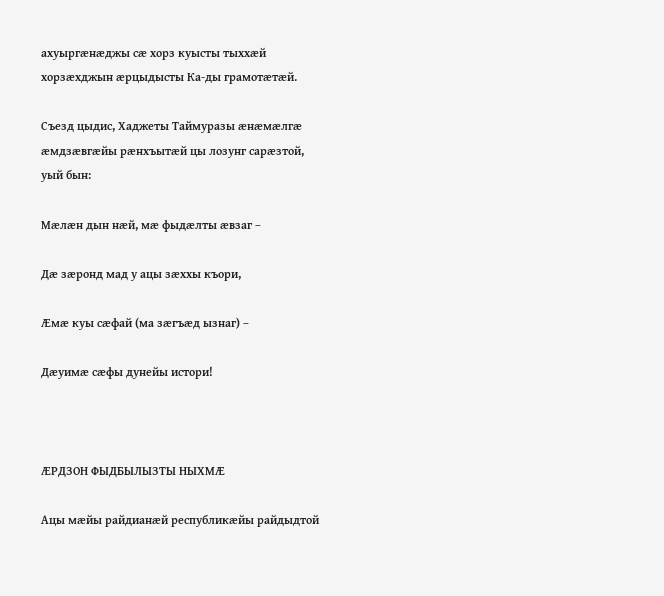ахуыргæнæджы сæ хорз куысты тыххæй хорзæхджын æрцыдысты Ка-ды грамотæтæй.

Съезд цыдис, Хаджеты Таймуразы æнæмæлгæ æмдзæвгæйы рæнхъытæй цы лозунг сарæзтой, уый бын:

Мæлæн дын нæй, мæ фыдæлты æвзаг –

Дæ зæронд мад у ацы зæххы къори,

Æмæ куы сæфай (ма зæгъæд ызнаг) –

Дæуимæ сæфы дунейы истори!



ÆРДЗОН ФЫДБЫЛЫЗТЫ НЫХМÆ

Ацы мæйы райдианæй республикæйы райдыдтой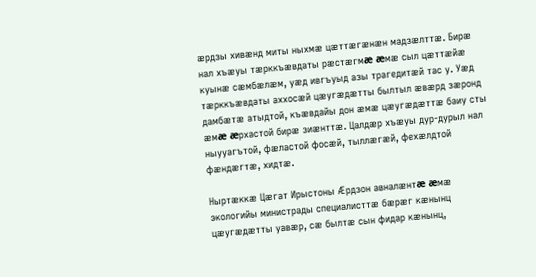æрдзы хивæнд миты ныхмæ цæттæгæнæн мадзæлттæ. Бирæ нал хъæуы тæрккъæвдаты рæстæгмæ æмæ сыл цæттæйæ куынæ сæмбæлæм, уæд ивгъуыд азы трагедитæй тас у. Уæд тæрккъæвдаты аххосæй цæугæдæтты былтыл æвæрд зæронд дамбæтæ атыдтой, къæвдайы дон æмæ цæугæдæттæ баиу сты æмæ æрхастой бирæ зиæнттæ. Цалдæр хъæуы дур-дурыл нал ныууагътой, фæластой фосæй, тыллæгæй, фехæлдтой фæндæгтæ, хидтæ.

Ныртæккæ Цæгат Ирыстоны Æрдзон авналæнтæ æмæ экологийы министрады специалисттæ бæрæг кæнынц цæугæдæтты уавæр, сæ былтæ сын фидар кæнынц,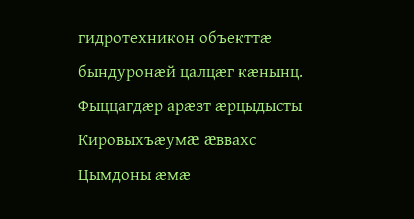гидротехникон объекттæ бындуронæй цалцæг кæнынц. Фыццагдæр арæзт æрцыдысты Кировыхъæумæ æввахс Цымдоны æмæ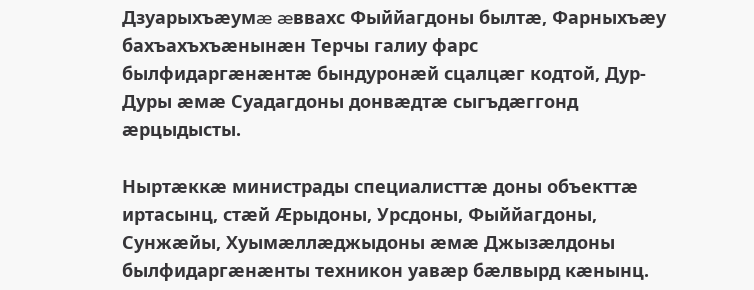Дзуарыхъæумæ æввахс Фыййагдоны былтæ, Фарныхъæу бахъахъхъæнынæн Терчы галиу фарс былфидаргæнæнтæ бындуронæй сцалцæг кодтой, Дур-Дуры æмæ Суадагдоны донвæдтæ сыгъдæггонд æрцыдысты.

Ныртæккæ министрады специалисттæ доны объекттæ иртасынц, стæй Æрыдоны, Урсдоны, Фыййагдоны, Сунжæйы, Хуымæллæджыдоны æмæ Джызæлдоны былфидаргæнæнты техникон уавæр бæлвырд кæнынц.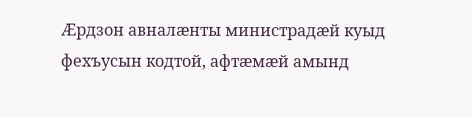Æрдзон авналæнты министрадæй куыд фехъусын кодтой, афтæмæй амынд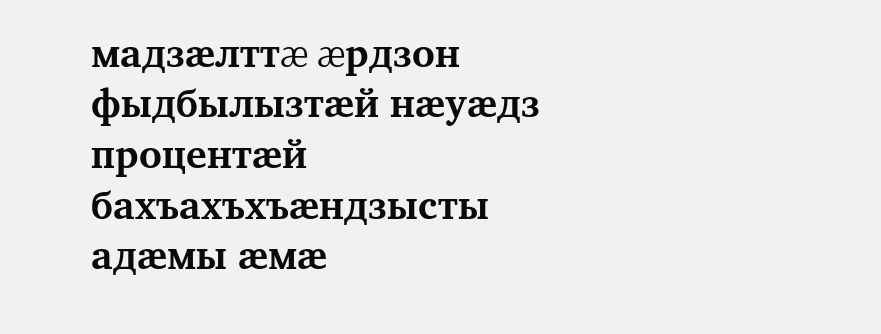мадзæлттæ æрдзон фыдбылызтæй нæуæдз процентæй бахъахъхъæндзысты адæмы æмæ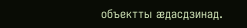объектты æдасдзинад.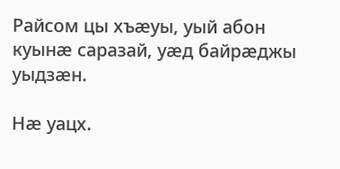Райсом цы хъæуы, уый абон куынæ саразай, уæд байрæджы уыдзæн.

Нæ уацх.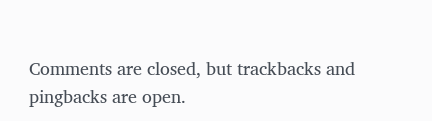Comments are closed, but trackbacks and pingbacks are open.